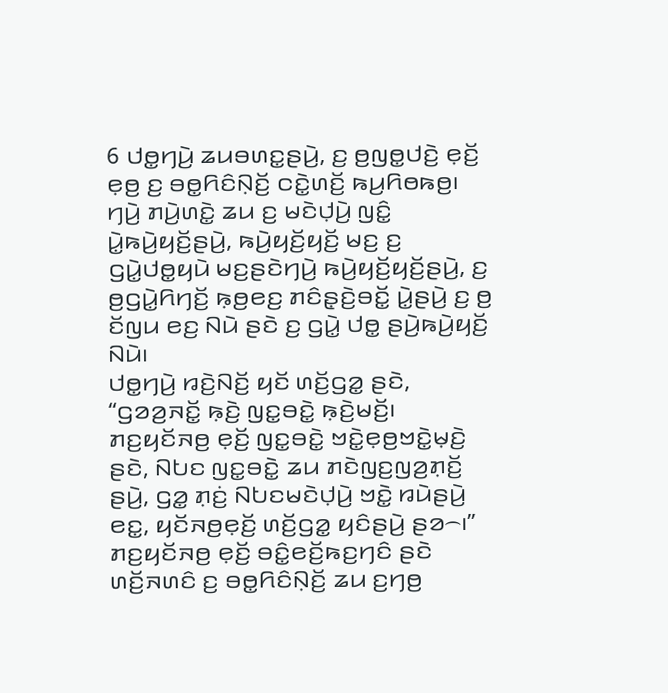6 ꤓꤥ꤭ꤚꤣꤧ꤬ ꤘꤣꤋꤛꤢ꤭ꤔꤣꤧ꤬, ꤢ꤬ ꤥ꤬ꤜꤥ꤭ꤓꤢꤧ꤬ ꤕ꤫ꤢꤩ꤬ ꤕ꤫ꤥ꤬ ꤢ꤬ ꤋꤥ꤭ꤖꤢꤨꤡ꤫ꤢꤩ꤬ ꤍꤢꤧ꤭ꤛꤢꤩ꤬ ꤒꤣ꤬ꤖꤥꤒꤥ꤬꤯ ꤚꤣꤧ꤬ ꤊꤣꤧ꤬ꤛꤢꤧ꤭ ꤘꤣ ꤢ꤬ ꤗꤢꤧꤓ꤫ꤣꤧ꤬ ꤜꤢꤨ꤭ ꤣꤧ꤭ꤒꤣꤧ꤬ꤟꤢꤩ꤬ꤔꤣꤧ꤬, ꤒꤣꤧ꤬ꤟꤢꤩ꤬ꤟꤢꤩ꤬ ꤗꤢ꤬ ꤢ꤬ ꤞꤣꤧ꤭ꤓꤥ꤭ꤟꤣꤧ ꤗꤢ꤬ꤔꤢꤧꤚꤣꤧ꤬ ꤒꤣꤧ꤬ꤟꤢꤩ꤬ꤟꤢꤩ꤬ꤔꤣꤧ꤬, ꤢ꤬ ꤥ꤬ꤞꤣꤧ꤭ꤖꤚꤢꤩ꤬ ꤒ꤫ꤥ꤬ꤕꤢ꤬ ꤊꤢꤨꤔ꤫ꤢꤧ꤬ꤋꤢꤩ꤭ ꤣꤧ꤭ꤔꤣꤧ꤬ ꤢ꤬ ꤥ꤬ ꤢꤩꤜꤣ ꤕꤢ꤬ ꤡꤣꤧ ꤔꤢꤧ ꤢ꤬ ꤞꤣꤧ꤭ ꤓꤥ꤭ ꤔꤣꤧ꤬ꤒꤣꤧ꤬ꤟꤢꤩ꤬ ꤡꤣꤧ꤯
ꤓꤥ꤭ꤚꤣꤧ꤬ ꤙꤢꤧ꤬ꤡꤢꤩ꤬ ꤟꤢꤩ ꤛꤢꤩ꤬ꤞꤤ꤭ ꤔꤢꤧ, “ꤞꤤꤤ꤬ꤏꤢꤩ꤭ ꤒ꤫ꤢꤧ꤬ ꤜꤢ꤭ꤋꤢꤧ꤭ ꤒ꤫ꤢꤧ꤬ꤗꤢꤩ꤬꤯ ꤊꤢ꤬ꤟꤢꤩꤏꤥ꤬ ꤕ꤫ꤢꤩ꤬ ꤜꤢ꤭ꤋꤢꤧ꤭ ꤠꤢꤧ꤭ꤕ꤫ꤥ꤬ꤠꤢꤧ꤭ꤗ꤫ꤢꤧ꤬ ꤔꤢꤧ, ꤡꤝꤢ ꤜꤢ꤭ꤋꤢꤧ꤭ ꤘꤣ ꤊꤢꤧꤜꤢ꤬ꤜꤤ꤬ꤊ꤫ꤢꤩ꤬ ꤔꤣꤧ꤬, ꤞꤤ꤭ ꤊ꤫ꤢꤦ꤬ ꤡꤝꤢꤗꤢꤧꤓ꤫ꤣꤧ꤬ ꤠꤢꤧ꤭ ꤙꤣꤧꤔꤣꤧ꤬ ꤕꤢ꤭, ꤟꤢꤩꤏꤥ꤬ꤕ꤫ꤢꤩ꤬ ꤛꤢꤩ꤬ꤞꤤ꤭ ꤟꤢꤨꤔꤣꤧ꤬ ꤔꤤ꤮꤯”
ꤊꤢ꤬ꤟꤢꤩꤏꤥ꤬ ꤕ꤫ꤢꤩ꤬ ꤋꤢꤨ꤭ꤕꤢꤩ꤬ꤒꤢ꤬ꤚꤢꤨ ꤔꤢꤧ ꤛꤢꤩ꤬ꤏꤛꤢꤨ ꤢ꤬ ꤋꤥ꤭ꤖꤢꤨꤡ꤫ꤢꤩ꤬ ꤘꤣ ꤢ꤬ꤚꤥ꤬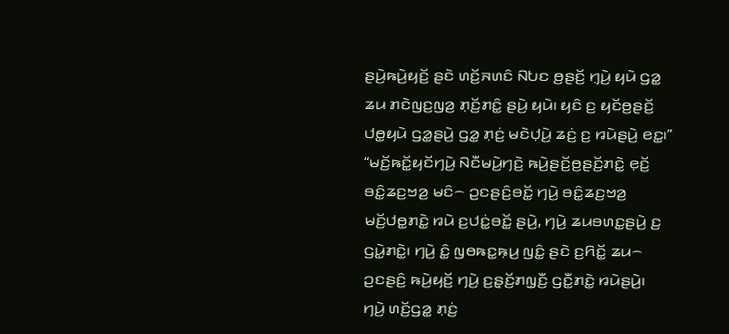ꤔꤣꤧ꤬ꤒꤣꤧ꤬ꤟꤢꤩ꤬ ꤔꤢꤧ ꤛꤢꤩ꤬ꤏꤛꤢꤨ ꤡꤝꤢ ꤥ꤬ꤔꤢꤩ꤬ ꤚ꤫ꤣꤧ꤬ ꤟꤣꤧ ꤞꤤ꤭ ꤘꤣ ꤊꤢꤧꤜꤢ꤬ꤜꤤ꤬ ꤊ꤫ꤢꤩ꤬ꤊꤢꤨ꤭ ꤔꤣꤧ꤬ ꤟꤣꤧ꤯ ꤟꤢꤨ ꤢ꤬ ꤟꤢꤩꤥ꤬ꤔꤢꤩ꤬ ꤓꤥ꤭ꤟꤣꤧ ꤞꤤ꤭ꤔꤣꤧ꤬ ꤞꤤ꤭ ꤊ꤫ꤢꤦ꤬ ꤗꤢꤧꤓ꤫ꤣꤧ꤬ ꤘꤢꤦ꤬ ꤢ꤬ ꤙꤣꤧꤔꤣꤧ꤬ ꤕꤢ꤭꤯”
“ꤗꤢꤩ꤬ꤒꤢꤩ꤭ꤟꤢꤩꤚꤣꤧ꤬ ꤡꤢꤪꤗꤣꤧ꤬ꤚꤢꤧ꤬ ꤒꤣꤧ꤬ꤔꤢꤩ꤬ꤥ꤬ꤔꤢꤩ꤬ꤊꤢꤧ꤭ ꤕ꤫ꤢꤩ꤬ ꤋꤢꤨ꤭ꤘꤢ꤬ꤠꤤ꤬ ꤗꤢꤨ꤮ ꤑꤢꤔꤢꤨ꤬ꤋꤢꤩ꤭ ꤚꤣꤧ꤬ ꤋꤢꤨ꤭ꤘꤢ꤬ꤠꤤ꤬ ꤗꤢꤩ꤬ꤓꤥ꤭ꤊꤢꤧ꤭ ꤙꤣꤧ ꤢ꤬ꤓꤢꤦ꤭ꤋꤢꤩ꤭ ꤔꤣꤧ꤬, ꤚꤣꤧ꤬ ꤘꤣꤋꤛꤢ꤭ꤔꤣꤧ꤬ ꤢ꤬ ꤞꤣꤧ꤭ꤊꤢꤧ꤭꤯ ꤚꤣꤧ꤬ ꤢꤨ꤭ ꤜꤥꤒꤢ꤭ꤒ꤫ꤣ꤬ ꤜꤢꤨ꤭ ꤔꤢꤧ ꤢ꤬ꤖꤢꤩ꤭ ꤘꤣ꤮ ꤑꤢꤔꤢꤨ꤬ ꤒꤣꤧ꤬ꤟꤢꤩ꤬ ꤚꤣꤧ꤬ ꤢ꤬ꤔ꤫ꤢꤩ꤬ꤊꤜ꤫ꤢꤪ꤬ ꤞꤢꤪ꤭ꤊꤢꤧ꤭ ꤙꤣꤧꤔꤣꤧ꤬꤯
ꤚꤣꤧ꤬ ꤛꤢꤩ꤬ꤞꤤ꤭ ꤊ꤫ꤢꤦ꤬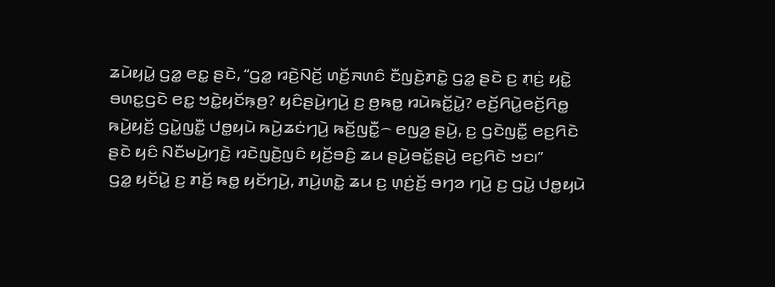ꤘꤣꤧꤟꤣꤧ꤭ ꤞꤤ꤭ ꤕꤢ꤭ ꤔꤢꤧ, “ꤞꤤ꤭ ꤙꤢꤧ꤬ꤡꤢꤩ꤬ ꤛꤢꤩ꤬ꤏꤛꤢꤨ ꤢꤪꤜꤢꤧ꤬ꤊꤢꤧ꤭ ꤞꤤ꤭ ꤔꤢꤧ ꤢ꤬ ꤊ꤫ꤢꤦ꤬ ꤟꤢꤧ꤭ ꤋꤛꤢ꤭ꤞꤢꤧ ꤕꤢ꤭ ꤠꤢꤧ꤭ꤟꤢꤩꤒ꤫ꤥ꤬? ꤟꤢꤨꤔꤣꤧ꤬ꤚꤣꤧ꤬ ꤢ꤬ ꤥ꤬ꤒꤥ꤭ ꤙꤣꤧꤒꤢꤩ꤭ꤣꤧ꤭? ꤕꤢꤩ꤬ꤖꤣꤧ꤭ꤕꤢꤩ꤬ꤖꤥ꤭ ꤒꤣꤧ꤬ꤟꤢꤩ꤬ ꤞꤣꤧ꤭ꤜꤢꤪ꤭ ꤓꤥ꤭ꤟꤣꤧ ꤒꤣꤧ꤬ꤘꤢꤦꤚꤣꤧ꤬ ꤒꤢꤩ꤬ꤜꤢꤪ꤭꤮ ꤕꤜꤤ꤬ ꤔꤣꤧ꤬, ꤢ꤬ ꤞꤢꤧꤜꤢꤪ꤭ ꤕꤢ꤬ꤖꤢꤧ ꤔꤢꤧ ꤟꤢꤨ ꤡꤢꤪꤗꤣꤧ꤬ꤚꤢꤧ꤬ ꤙꤢꤧꤜꤢꤧ꤬ꤜꤢꤨ ꤟꤢꤩ꤬ꤋꤢꤨ꤬ ꤘꤣ ꤔꤣꤧ꤬ꤋꤢꤩ꤭ꤔꤣꤧ꤬ ꤕꤢ꤬ꤖꤢꤧ ꤠꤢ꤯”
ꤞꤤ꤭ ꤟꤢꤩꤣꤧ꤭ ꤢ꤬ ꤊꤢꤩ꤬ ꤒꤥ꤭ ꤟꤢꤩꤚꤣꤧ꤬, ꤊꤣꤧ꤬ꤛꤢꤧ꤭ ꤘꤣ ꤢ꤬ ꤛ꤫ꤢꤦ꤬ꤢꤩ꤬ ꤋꤚꤤ ꤚꤣꤧ꤬ ꤢ꤬ ꤞꤣꤧ꤭ ꤓꤥ꤭ꤟꤣꤧ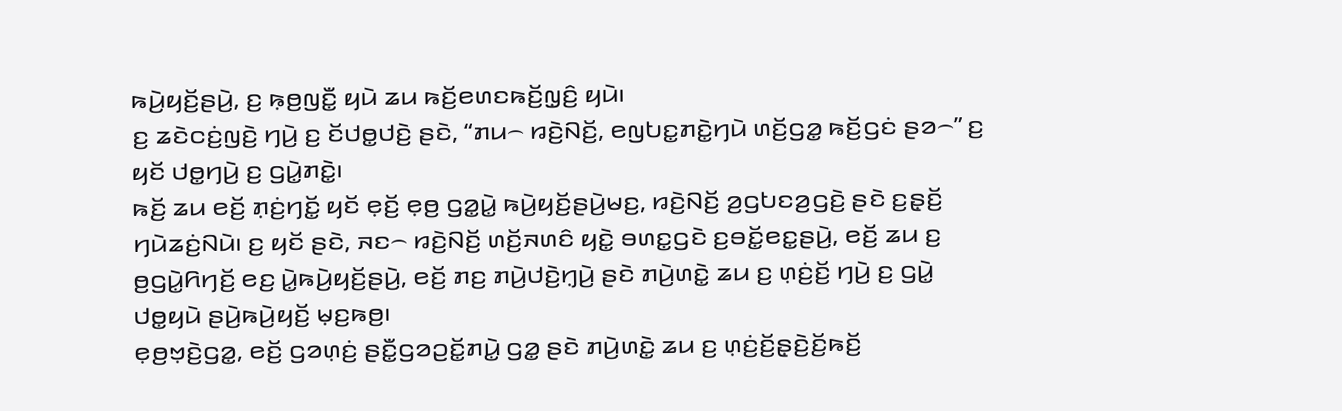ꤒꤣꤧ꤬ꤟꤢꤩ꤬ꤔꤣꤧ꤬, ꤢ꤬ ꤒ꤫ꤥ꤬ꤜꤢꤪ꤭ ꤟꤣꤧ ꤘꤣ ꤒꤢꤩ꤬ꤕꤛꤢꤒꤢꤩ꤬ꤜ꤫ꤢꤨ꤬ ꤟꤣꤧ꤯
ꤢ꤬ ꤘꤢꤧꤍꤢꤦ꤬ꤜꤢꤧ꤬ ꤚꤣꤧ꤬ ꤢ꤬ ꤢꤩꤓꤥ꤭ꤓꤢꤧ꤬ ꤔꤢꤧ, “ꤊꤣ꤮ ꤙꤢꤧ꤬ꤡꤢꤩ꤬, ꤕꤜꤝꤢ꤭ꤊꤢꤧ꤭ꤚꤣꤧ ꤛꤢꤩ꤬ꤞꤤ꤭ ꤒꤢꤩ꤬ꤞꤢꤦ ꤔꤤ꤮” ꤢ꤬ ꤟꤢꤩ ꤓꤥ꤭ꤚꤣꤧ꤬ ꤢ꤬ ꤞꤣꤧ꤭ꤊꤢꤧ꤭꤯
ꤒꤢꤩ꤬ ꤘꤣ ꤕꤢꤩ꤬ ꤊ꤫ꤢꤦ꤬ꤚꤢꤩ꤭ ꤟꤢꤩ ꤕ꤫ꤢꤩ꤬ ꤕ꤫ꤥ꤬ ꤞꤤ꤭ꤣꤧ꤭ ꤒꤣꤧ꤬ꤟꤢꤩ꤬ꤔꤣꤧ꤬ꤗꤢ꤬, ꤙꤢꤧ꤬ꤡꤢꤩ꤬ ꤤ꤬ꤞꤝꤢꤤ꤬ꤞꤢꤧ꤬ ꤔꤢꤧ ꤢ꤬ꤔ꤫ꤢꤩ꤬ ꤚꤣꤧꤘꤢꤦ꤬ꤡꤣꤧ꤯ ꤢ꤬ ꤟꤢꤩ ꤔꤢꤧ, ꤏꤢ꤮ ꤙꤢꤧ꤬ꤡꤢꤩ꤬ ꤛꤢꤩ꤬ꤏꤛꤢꤨ ꤟꤢꤧ꤭ ꤋꤛꤢ꤭ꤞꤢꤧ ꤢ꤬ꤋꤢꤩ꤭ꤕꤢ꤭ꤔꤣꤧ꤬, ꤕꤢꤩ꤬ ꤘꤣ ꤢ꤬ ꤥ꤬ꤞꤣꤧ꤭ꤖꤚꤢꤩ꤬ ꤕꤢ꤬ ꤣꤧ꤭ꤒꤣꤧ꤬ꤟꤢꤩ꤬ꤔꤣꤧ꤬, ꤕꤢꤩ꤬ ꤊꤢ꤬ ꤊꤣꤧ꤬ꤓꤢꤧ꤬ꤚ꤫ꤣꤧ꤬ ꤔꤢꤧ ꤊꤣꤧ꤬ꤛꤢꤧ꤭ ꤘꤣ ꤢ꤬ ꤛ꤫ꤢꤦ꤬ꤢꤩ꤬ ꤚꤣꤧ꤬ ꤢ꤬ ꤞꤣꤧ꤭ ꤓꤥ꤭ꤟꤣꤧ ꤔꤣꤧ꤬ꤒꤣꤧ꤬ꤟꤢꤩ꤬ ꤗ꤫ꤢ꤬ꤒꤥ꤬꤯
ꤕ꤫ꤥ꤬ꤠ꤫ꤢꤧ꤬ꤞꤤ꤭, ꤕꤢꤩ꤬ ꤞꤤꤛ꤫ꤢꤦ꤬ ꤔꤢꤪ꤭ꤞꤤꤑꤢꤩ꤭ꤊꤣꤧ꤭ ꤞꤤ꤭ ꤔꤢꤧ ꤊꤣꤧ꤬ꤛꤢꤧ꤭ ꤘꤣ ꤢ꤬ ꤛ꤫ꤢꤦ꤬ꤢꤩ꤬ꤔ꤫ꤢꤧ꤬ꤢꤩ꤬ꤒꤢꤩ꤬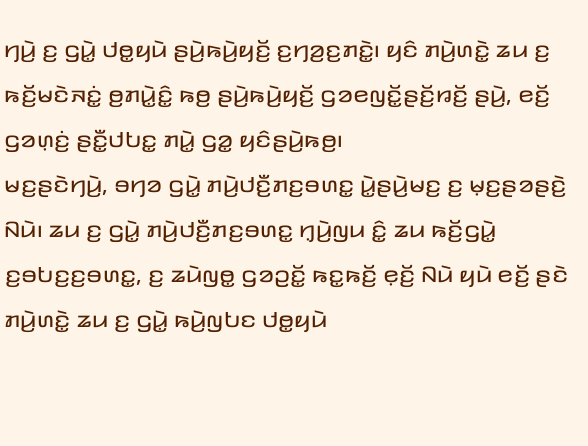ꤚꤣꤧ꤬ ꤢ꤬ ꤞꤣꤧ꤭ ꤓꤥ꤭ꤟꤣꤧ ꤔꤣꤧ꤬ꤒꤣꤧ꤬ꤟꤢꤩ꤬ ꤢ꤬ꤚꤤ꤬ꤢ꤬ꤊꤢꤧ꤭꤯ ꤟꤢꤨ ꤊꤣꤧ꤬ꤛꤢꤧ꤭ ꤘꤣ ꤢ꤬ ꤒꤢꤩ꤬ꤗꤢꤧꤏꤢꤦ꤭ ꤥ꤬ꤊꤣꤧ꤭ꤢꤨ꤭ ꤒꤥ꤬ ꤔꤣꤧ꤬ꤒꤣꤧ꤬ꤟꤢꤩ꤬ ꤞꤤꤕꤜꤢꤩ꤭ꤔꤢꤩ꤬ꤙꤢꤩ꤬ ꤔꤣꤧ꤬, ꤕꤢꤩ꤬ ꤞꤤꤛ꤫ꤢꤦ꤬ ꤔꤢꤪ꤭ꤓꤝꤢ꤭ ꤊꤣꤧ꤭ ꤞꤤ꤭ ꤟꤢꤨꤔꤣꤧ꤬ꤒꤥ꤬꤯
ꤗꤢ꤬ꤔꤢꤧꤚꤣꤧ꤬, ꤋꤚꤤ ꤞꤣꤧ꤭ ꤊꤣꤧ꤬ꤓꤢꤪ꤬ꤊꤢ꤬ꤋꤛꤢ꤭ ꤣꤧ꤭ꤔꤣꤧ꤬ꤗꤢ꤬ ꤢ꤬ ꤗ꤫ꤢ꤬ꤔꤤꤔꤢꤧ꤬ ꤡꤣꤧ꤯ ꤘꤣ ꤢ꤬ ꤞꤣꤧ꤭ ꤊꤣꤧ꤬ꤓꤢꤪ꤬ꤊꤢ꤬ꤋꤛꤢ꤭ ꤚ꤫ꤣꤧ꤬ꤜꤣ ꤢꤨ꤭ ꤘꤣ ꤒꤢꤩ꤬ꤞꤣꤧ꤭ ꤢ꤬ꤋꤝꤢ꤬ꤢ꤬ꤋꤛꤢ꤭, ꤢ꤬ ꤘꤣꤧꤜꤥ꤭ ꤞꤤꤑꤢꤩ꤭ ꤒꤢ꤭ꤒꤢꤩ꤬ ꤕ꤫ꤢꤩ꤬ ꤡꤣꤧ ꤟꤣꤧ ꤕꤢꤩ꤬ ꤔꤢꤧ ꤊꤣꤧ꤬ꤛꤢꤧ꤭ ꤘꤣ ꤢ꤬ ꤞꤣꤧ꤭ ꤒꤣꤧ꤬ꤜꤝꤢ ꤓꤥ꤭ꤟꤣꤧ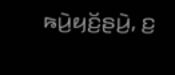ꤒꤣꤧ꤬ꤟꤢꤩ꤬ꤔꤣꤧ꤬, ꤢ꤬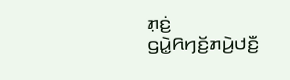ꤊ꤫ꤢꤦ꤬ ꤞꤣꤧ꤭ꤖꤚꤢꤩ꤬ꤊꤣꤧ꤬ꤓꤢꤪ꤬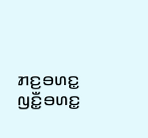ꤊꤢ꤬ꤋꤛꤢ꤭ ꤜꤢꤪ꤭ꤋꤛꤢ꤭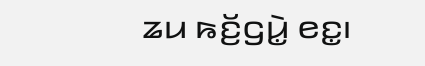ꤘꤣ ꤒꤢꤩ꤬ꤞꤣꤧ꤭ ꤕꤢ꤭꤯